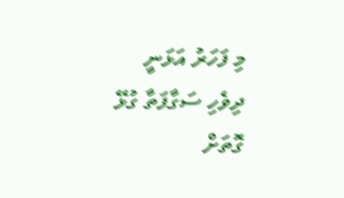މި ފަހަރު އަޅަނީ ދިވެހި ސަގާފަތާ ގުޅޭ ގޮތަށް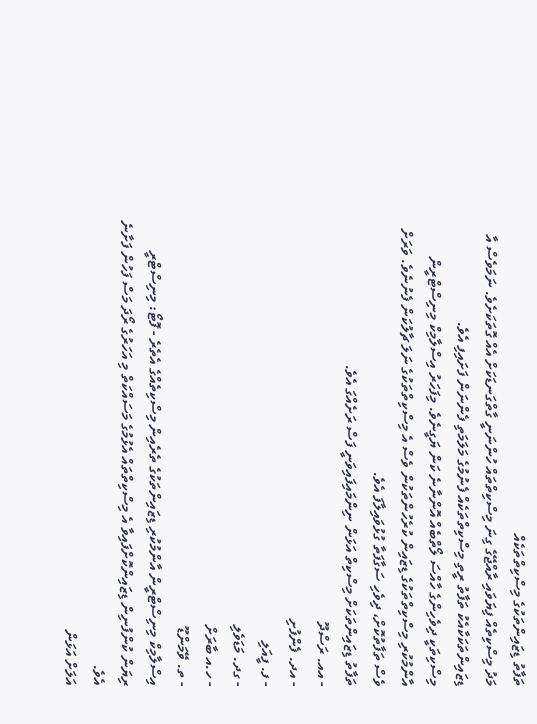ތަފާތު ޑިޒައިންތަކުގެ މިސްކިތްތަކެއް
މަދު މިސްކިތެއް ފިޔަވައި ރާއްޖޭގެ ގިނަ މިސްކިތްތައް ހުންނަނީ ގާތްގަނޑަކަށް އެއް ގޮތަކަށެވެ. ނަމަވެސް އާ ޑިޒައިންތަކަކާއެކު ތަފާތު ރީތި މިސްކިތްތަކެއް ފެނުމުގެ މަލަމަތި ފެންނަން ފަށައިފި އެވެ.
މިސްކިތަކީ ދިވެހިންގެ ހާއްސަ ލޯތްބެއް އޮންނާނެ ކަން ޔަގީނެވެ. މިފަހަރު އިސްލާމިކް މިނިސްޓްރީން އާންމުކުރި މިސްކިތްތަކުގެ ޑިޒައިން ކުރެހުންތަކުން ވެސް އެ މިސްކިތްތަކުގެ ނަލަ ޗާލުކަން ފެނުނެވެ. ވަރަށް ވެސް ތަފާތުކޮށް، ދިވެހި ސަގާފަތާ ގުޅުވައިލާފަ އެވެ.
ތަފާތު ޑިޒައިންތަކަށް މިސްކިތް އަޅަން ނިންމައިފައިވަނީ ފަސް ރަށެއްގަ އެވެ.
- އއ. ރަސްދޫ
- އދ. ފެންފުށި
- ފ. ފީއަލި
- ގދ. މަޑަވެލި
- ހ.އ ބާރަށް
- ތ. ވޭމަންޑޫ
އިސްލާމިކް މިނިސްޓްރީން އާންމުކުރި ޑިޒައިންތަކުގެ ތެރެއިން މިސްކިތެއްގެ އެތެރެ - ފޮޓޯ: މިނިސްޓްރީ
ރިޔަން ކުންފުނިން ޑިޒައިންކޮށްފައިވާ އެ މިސްކިތްތައް އެޅުމުގެ މަސައްކަތް މި އަހަރުގެ ރޯދަ މަސް ފަހުން ފަށާނެ އެވެ.
އަލަށް އަޅަން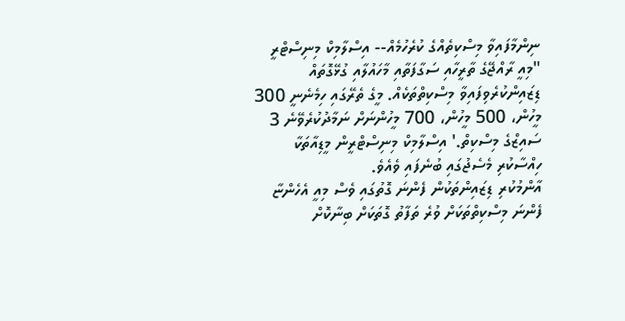ނިންމާފައިވާ މިސްކިތެއްގެ ކުރެހުމެއް-- އިސްލާމިކް މިނިސްޓްރީ
"މިއީ ރާއްޖޭގެ ތާރީހާއި ސަގާފަތާއި މާހައުލާއި ގުޅޭގޮތައް ޑިޒައިންކުރެވިފައިވާ މިސްކިތްތަކެއް. މީގެ ތެރޭގައި ހިމެނެނީ 300 މީހުން، 500 މީހުން، 700 މީހުންނަށް ނަމާދުކުރެވޭނެ 3 ސައިޒްގެ މިސްކިތް.' އިސްލާމިކް މިނިސްޓްރީން މީޑިއާތަކާ ހިއްސާކުރި މެސެޖުގައި ބުނެފައި ވެއެވެ.
އާންމުކުރި ޑިޒައިންތަކުން ފެންނަ ގޮތުގައި ވެސް މިއީ އެހެންޏާ ފެންނަ މިސްކިތްތަކަށް ވުރެ ތަފާތު ގޮތަކަށް ބިނާކޮށް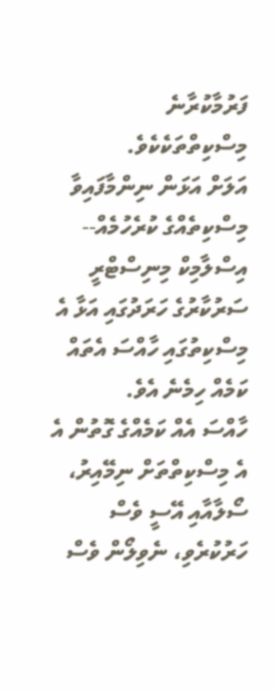ފަރުމާކުރާނެ މިސްކިތްތަކެކެވެ.
އަލަށް އަޅަން ނިންމާފައިވާ މިސްކިތެއްގެ ކުރެހުމެއް-- އިސްލާމިކް މިނިސްޓްރީ
ސަރުކާރުގެ ހަރަދުގައި އަޅާ އެ މިސްކިތުގައި ހާއްސަ އެތައް ކަމެއް ހިމެނެ އެވެ.
ހާއްސަ އެއް ކަމެއްގެ ގޮތުން އެ އެ މިސްކިތްތަށް ނިމޭއިރު، ސޯލާއާއި އޭސީ ވެސް ހަރުކުރެވި، ނެވިލޯން ވެސް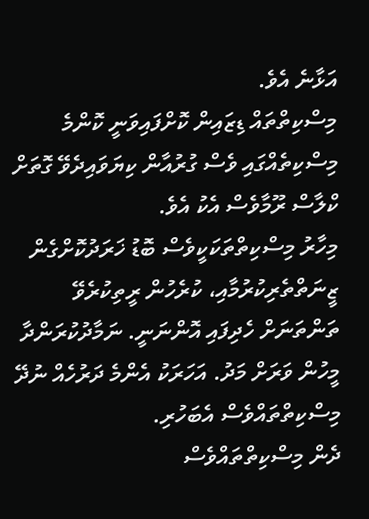އަޅާނެ އެވެ.
މިސްކިތްތައް ޑިޒައިން ކޮށްފައިވަނީ ކޮންމެ މިސްކިތެއްގައި ވެސް ގުރުއާން ކިޔަވައިދެވޭ ގޮތަށް ކްލާސް ރޫމާވެސް އެކު އެވެ.
މިހާރު މިސްކިތްތަކަކީވެސް ބޮޑު ޚަރަދުކޮށްގެން ޒީނަތްތެރިކުރުމާއި، ކުރެހުން ރީތިކުރެވޭ ތަންތަނަށް ހެދިފައި އޮންނަނީ. ނަމާދުކުރަންދާ މީހުން ވަރަށް މަދު. އަހަރަކު އެންމެ ދަރުހެއް ނުދޭ މިސްކިތްތައްވެސް އެބަހުރި.
ދެން މިސްކިތްތައްވެސް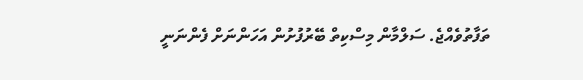ތަފާތުވެއްޖެ. ސަލްމާން މިސްކިތް ބޭރުފުށުން އަހަންނަށް ފެންނަނީ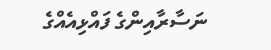ނަސާރާއިންގެ ފައްޅިއެއްގެ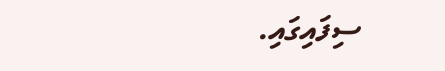ސިފައިގައި.